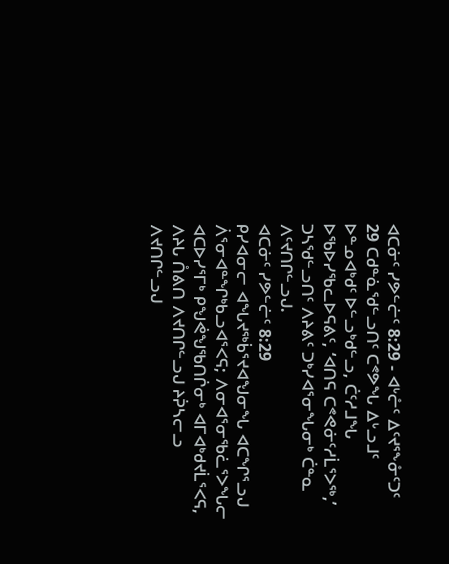ᐊᑕᓃᑦ ᓯᕗᓪᓖᑦ 8:29 - ᐊᒡᓔᑦ ᐃᑦᔪᕐᖕᓁᑦᑐᑦ
29 ᑕᑯᓐᓈᖁᓪᓗᑎᑦ ᑕᕝᕗᖓ ᐃᒡᓗᒧᑦ ᐅᓐᓄᐊᒃᑯᑦ ᐅᓪᓗᒃᑯᓪᓗ, ᑖᑦᓱᒧᖓ ᐅᖃᐅᓯᖃᓚᐅᕋᕕᑦ, ‘ᐊᑎᕋ ᑕᕝᕙᓃᑦᓱᒫᕐᐳᖅ,’ ᑐᓴᖁᓪᓗᑎᑦ ᐱᔨᕕᑦ ᑐᒃᓯᐊᕐᓂᖓᓂᒃ ᑖᓐᓇ ᐱᑦᔪᑎᒋᓪᓗᒍ.
ᐊᑕᓃᑦ ᓯᕗᓪᓖᑦ 8:29
ᑭᓯᐊᓂᓕ ᐊᖓᔪᖅᑳᕐᔪᐊᖑᓂᖓ ᐊᑕᖏᕐᓗᒍ ᐲᕐᓂᐊᓐᖏᒃᑲᓗᐊᕐᐸᕋ; ᐱᓂᐊᕐᓂᖃᓛᕐᐳᖓᓕ ᐊᑕᐅᓯᕐᒥᒃ ᑭᖑᕚᖑᖃᑎᒌᓂᒃ ᐊᒥᐊᒃᑯᔪᒫᕐᐸᕋ, ᐱᔨᒐ ᑍᕕᑎ ᐱᔪᑎᒋᓪᓗᒍ ᔨᕉᓴᓕᓗ ᐱᔪᑎᒋᓪᓗᒍ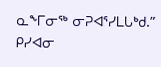ᓇᖕᒥᓂᖅ ᓂᕈᐊᕐᓯᒪᒐᒃᑯ.”
ᑭᓯᐊᓂ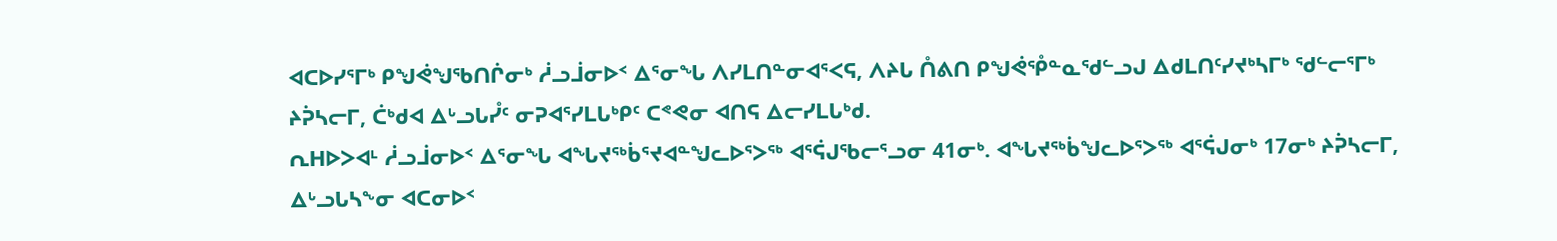ᐊᑕᐅᓯᕐᒥᒃ ᑭᖑᕚᖑᖃᑎᒌᓂᒃ ᓲᓗᒨᓂᐅᑉ ᐃᕐᓂᖓ ᐱᓯᒪᑎᓐᓂᐊᕐᐸᕋ, ᐱᔨᒐ ᑍᕕᑎ ᑭᖑᕚᕾᓐᓇᖁᓪᓗᒍ ᐃᑯᒪᑎᑦᓯᔪᒃᓴᒥᒃ ᖁᓪᓕᕐᒥᒃ ᔨᕉᓴᓕᒥ, ᑖᒃᑯᐊ ᐃᒡᓗᒐᓮᑦ ᓂᕈᐊᕐᓯᒪᒐᒃᑭᑦ ᑕᕝᕙᓂ ᐊᑎᕋ ᐃᓕᓯᒪᒐᒃᑯ.
ᕆᕼᐅᐳᐊᒻ ᓲᓗᒨᓂᐅᑉ ᐃᕐᓂᖓ ᐊᖓᔪᖅᑳᕐᔪᐊᓐᖑᓚᐅᕐᐳᖅ ᐊᕐᕌᒍᖃᓕᕐᓗᓂ 41ᓂᒃ. ᐊᖓᔪᖅᑳᖑᓚᐅᕐᐳᖅ ᐊᕐᕌᒍᓂᒃ 17ᓂᒃ ᔨᕉᓴᓕᒥ, ᐃᒡᓗᒐᓴᖕᓂ ᐊᑕᓂᐅᑉ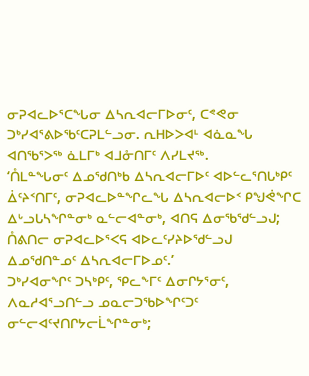ᓂᕈᐊᓚᐅᕐᑕᖓᓂ ᐃᓴᕆᐊᓕᒥᐅᓂᑦ, ᑕᕝᕙᓂ ᑐᒃᓯᐊᕐᕕᐅᖃᑦᑕᕈᒪᓪᓗᓂ. ᕆᕼᐅᐳᐊᒻ ᐊᓈᓇᖓ ᐊᑎᖃᕐᐳᖅ ᓈᒪᒥᒃ ᐊᒧᓁᑎᒥᑦ ᐱᓯᒪᔪᖅ.
‘ᑍᒪᓐᖓᓂᑦ ᐃᓄᖁᑎᒃᑲ ᐃᓴᕆᐊᓕᒥᐅᑦ ᐊᐅᓪᓚᕐᑎᒐᒃᑭᑦ ᐄᑦᔨᑉᑎᒥᑦ, ᓂᕈᐊᓚᐅᓐᖏᓚᖓ ᐃᓴᕆᐊᓕᐅᑉ ᑭᖑᕚᖏᑕ ᐃᒡᓗᒐᓴᖏᓐᓂᒃ ᓇᓪᓕᐊᓐᓂᒃ, ᐊᑎᕋ ᐃᓂᖃᖁᓪᓗᒍ; ᑍᕕᑎᓕ ᓂᕈᐊᓚᐅᕐᐸᕋ ᐊᐅᓚᑦᓯᔨᐅᖁᓪᓗᒍ ᐃᓄᖁᑎᓐᓄᑦ ᐃᓴᕆᐊᓕᒥᐅᓄᑦ.’
ᑐᒃᓯᐊᓂᖏᑦ ᑐᓴᒃᑭᑦ, ᕿᓚᖕᒥᑦ ᐃᓂᒋᔭᕐᓂᑦ, ᐱᓇᓱᐊᕐᓗᑎᓪᓗ ᓄᓇᓕᑐᖃᐅᖏᑦᑐᑦ ᓂᓪᓕᐊᑦᔪᑎᒋᔭᓕᒫᖏᓐᓂᒃ;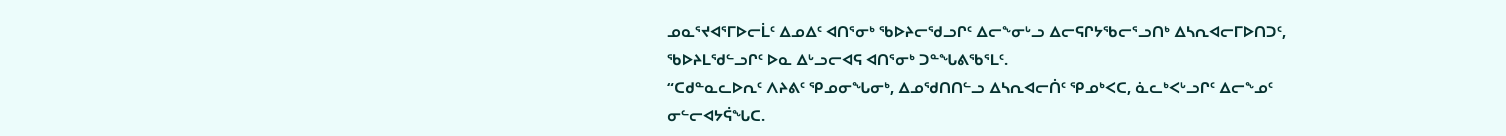ᓄᓇᕐᔪᐊᕐᒥᐅᓕᒫᑦ ᐃᓄᐃᑦ ᐊᑎᕐᓂᒃ ᖃᐅᔨᓕᖁᓗᒋᑦ ᐃᓕᖕᓂᒡᓗ ᐃᓕᕋᒋᔭᖃᓕᕐᓗᑎᒃ ᐃᓴᕆᐊᓕᒥᐅᑎᑐᑦ, ᖃᐅᔨᒪᖁᓪᓗᒋᑦ ᐅᓇ ᐃᒡᓗᓕᐊᕋ ᐊᑎᕐᓂᒃ ᑐᓐᖓᕕᖃᕐᒪᑦ.
“ᑕᑯᓐᓇᓚᐅᕆᑦ ᐱᔨᕕᑦ ᕿᓄᓂᖓᓂᒃ, ᐃᓄᖁᑎᑎᓪᓗ ᐃᓴᕆᐊᓕᑏᑦ ᕿᓄᒃᐸᑕ, ᓈᓚᒃᐸᒡᓗᒋᑦ ᐃᓕᖕᓄᑦ ᓂᓪᓕᐊᔭᕌᖓᑕ.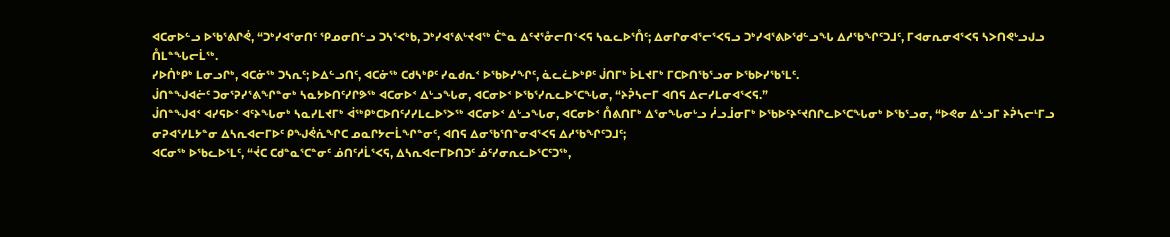ᐊᑕᓂᐅᓪᓗ ᐅᖃᕐᕕᒋᕚ, “ᑐᒃᓯᐊᕐᓂᑎᑦ ᕿᓄᓂᑎᓪᓗ ᑐᓴᕐᐸᒃᑲ, ᑐᒃᓯᐊᕐᕕᒡᔪᐊᖅ ᑖᓐᓇ ᐃᑦᔪᕐᓁᓕᑎᑉᐸᕋ ᓴᓇᓚᐅᕐᑍᑦ; ᐃᓂᒋᓂᐊᕐᓕᕐᐸᕋᓗ ᑐᒃᓯᐊᕐᕕᐅᖁᓪᓗᖓ ᐃᓱᖃᖏᑦᑐᒧᑦ, ᒥᐊᓂᕆᓂᐊᕐᐸᕋ ᓴᐳᑎᕙᒡᓗᒍᓗ ᑍᒪᓐᖓᓕᒫᖅ.
ᓯᐅᑏᒃᑭᒃ ᒪᓂᓗᒋᒃ, ᐊᑕᓃᖅ ᑐᓴᕆᑦ; ᐅᐃᓪᓗᑎᑦ, ᐊᑕᓃᖅ ᑕᑯᓴᒃᑭᑦ ᓯᓇᑯᕆᑉ ᐅᖃᐅᓯᖏᑦ, ᓈᓚᓛᐅᒃᑭᑦ ᒎᑎᒥᒃ ᐆᒪᔪᒥᒃ ᒥᑕᐅᑎᖃᕐᓗᓂ ᐅᖃᐅᓯᖃᕐᒪᑦ.
ᒎᑎᓐᖑᐊᓖᑦ ᑐᓂᕐᕈᓯᕐᕕᖏᓐᓂᒃ ᓴᓇᔭᐅᑎᑦᓯᒋᕗᖅ ᐊᑕᓂᐅᑉ ᐃᒡᓗᖓᓂ, ᐊᑕᓂᐅᑉ ᐅᖃᕐᓯᕆᓚᐅᕐᑕᖓᓂ, “ᔨᕉᓴᓕᒥ ᐊᑎᕋ ᐃᓕᓯᒪᓂᐊᕐᐸᕋ.”
ᒎᑎᓐᖑᐊᑉ ᐊᓯᕋᐅᑉ ᐊᑦᔨᖓᓂᒃ ᓴᓇᓯᒪᔪᒥᒃ ᐋᖅᑭᒃᑕᐅᑎᑦᓯᓯᒪᓚᐅᕐᐳᖅ ᐊᑕᓂᐅᑉ ᐃᒡᓗᖓᓂ, ᐊᑕᓂᐅᑉ ᑍᕕᑎᒥᒃ ᐃᕐᓂᖓᓂᒡᓗ ᓲᓗᒨᓂᒥᒃ ᐅᖃᐅᑦᔨᑦᔪᑎᒋᓚᐅᕐᑕᖓᓂᒃ ᐅᖃᕐᓗᓂ, “ᐅᕙᓂ ᐃᒡᓗᒥ ᔨᕉᓴᓕᒻᒥᓗ ᓂᕈᐊᕐᓯᒪᔭᓐᓂ ᐃᓴᕆᐊᓕᒥᐅᑦ ᑭᖑᕚᕇᖏᑕ ᓄᓇᒋᔭᓕᒫᖏᓐᓂᑦ, ᐊᑎᕋ ᐃᓂᖃᕐᑎᓐᓂᐊᕐᐸᕋ ᐃᓱᖃᖏᑦᑐᒧᑦ;
ᐊᑕᓂᖅ ᐅᖃᓚᐅᕐᒪᑦ, “ᔫᑕ ᑕᑯᓐᓇᕐᑕᓐᓂᑦ ᓅᑎᑦᓱᒫᕐᐸᕋ, ᐃᓴᕆᐊᓕᒥᐅᑎᑐᑦ ᓅᑦᓯᓂᕆᓚᐅᕐᑕᑦᑐᖅ,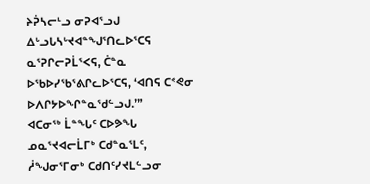ᔨᕉᓴᓕᒻᓗ ᓂᕈᐊᕐᓗᒍ ᐃᒡᓗᒐᓴᒡᔪᐊᓐᖑᕐᑎᓚᐅᕐᑕᕋ ᓇᕐᕈᒋᓕᕈᒫᕐᐸᕋ, ᑖᓐᓇ ᐅᖃᐅᓯᖃᕐᕕᒋᓚᐅᕐᑕᕋ, ‘ᐊᑎᕋ ᑕᕝᕙᓂ ᐅᐱᒋᔭᐅᖏᓐᓇᖁᓪᓗᒍ.’”
ᐊᑕᓂᖅ ᒫᓐᖓᑦ ᑕᐅᕗᖓ ᓄᓇᕐᔪᐊᓕᒫᒥᒃ ᑕᑯᓐᓇᕐᒪᑦ, ᓲᖑᓂᕐᒥᓂᒃ ᑕᑯᑎᑦᓯᔪᒪᓪᓗᓂ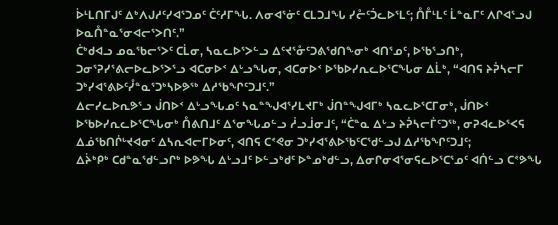ᐆᒻᒪᑎᒥᒍᑦ ᐃᒃᐱᒍᓱᑦᓯᐊᕐᑐᓄᑦ ᑖᑦᓱᒥᖓ. ᐱᓂᐊᕐᓃᑦ ᑕᒪᑐᒧᖓ ᓯᓔᑦᑑᓚᐅᕐᒪᑦ; ᑍᒤᒻᒪᑦ ᒫᓐᓇᒥᑦ ᐱᒋᐊᕐᓗᒍ ᐅᓇᑍᓐᓇᕐᓂᐊᓕᕐᐳᑎᑦ.”
ᑖᒃᑯᐊᓗ ᓄᓇᖃᓕᕐᐳᑦ ᑕᒫᓂ, ᓴᓇᓚᐅᕐᐳᓪᓗ ᐃᑦᔪᕐᓁᑦᑐᕕᖁᑎᖕᓂᒃ ᐊᑎᕐᓄᑦ, ᐅᖃᕐᓗᑎᒃ,
ᑐᓂᕐᕈᓯᕐᕕᓕᐅᓚᐅᕐᐳᕐᓗ ᐊᑕᓂᐅᑉ ᐃᒡᓗᖓᓂ, ᐊᑕᓂᐅᑉ ᐅᖃᐅᓯᕆᓚᐅᕐᑕᖓᓂ ᐃᒫᒃ, “ᐊᑎᕋ ᔨᕉᓴᓕᒥ ᑐᒃᓯᐊᕐᕕᐅᑦᓮᓐᓇᕐᑐᒃᓴᐅᕗᖅ ᐃᓱᖃᖏᑦᑐᒧᑦ.”
ᐃᓕᓯᓚᐅᕆᕗᕐᓗ ᒎᑎᐅᑉ ᐃᒡᓗᖓᓄᑦ ᓴᓇᓐᖑᐊᕐᓯᒪᔪᒥᒃ ᒎᑎᓐᖑᐊᒥᒃ ᓴᓇᓚᐅᕐᑕᒥᓂᒃ, ᒎᑎᐅᑉ ᐅᖃᐅᓯᕆᓚᐅᕐᑕᖓᓂᒃ ᑍᕕᑎᒧᑦ ᐃᕐᓂᖓᓄᓪᓗ ᓲᓗᒨᓂᒧᑦ, “ᑖᓐᓇ ᐃᒡᓗ ᔨᕉᓴᓕᒦᑦᑐᖅ, ᓂᕈᐊᓚᐅᕐᐸᕋ ᐃᓅᖃᑎᒌᒡᔪᐊᓂᑦ ᐃᓴᕆᐊᓕᒥᐅᓂᑦ, ᐊᑎᕋ ᑕᕝᕙᓂ ᑐᒃᓯᐊᕐᕕᐅᖃᑦᑕᖁᓪᓗᒍ ᐃᓱᖃᖏᑦᑐᒧᑦ;
ᐃᔩᒃᑭᒃ ᑕᑯᓐᓇᖁᓪᓗᒋᒃ ᐅᕗᖓ ᐃᒡᓗᒧᑦ ᐅᓪᓗᒃᑯᑦ ᐅᓐᓄᒃᑯᓪᓗ, ᐃᓂᒋᓂᐊᕐᓂᕋᓚᐅᕐᑕᕐᓄᑦ ᐊᑏᓪᓗ ᑕᕝᕗᖓ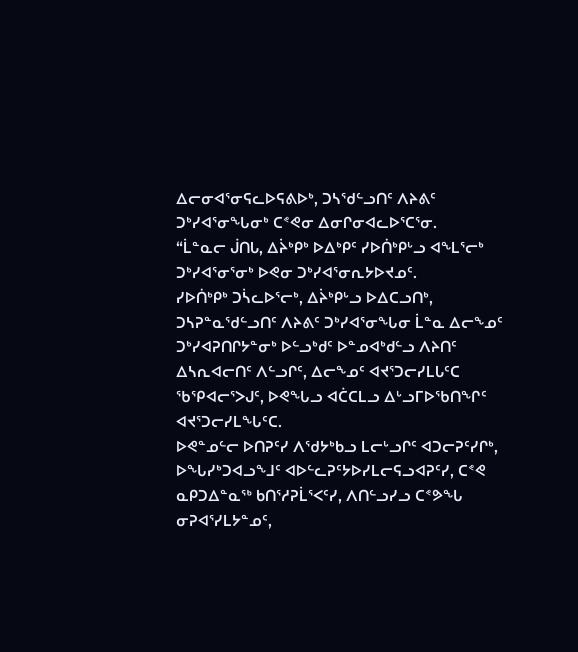ᐃᓕᓂᐊᕐᓂᕋᓚᐅᕋᕕᐅᒃ, ᑐᓴᖁᓪᓗᑎᑦ ᐱᔨᕕᑦ ᑐᒃᓯᐊᕐᓂᖓᓂᒃ ᑕᕝᕙᓂ ᐃᓂᒋᓂᐊᓚᐅᕐᑕᕐᓂ.
“ᒫᓐᓇᓕ ᒎᑎᒐ, ᐃᔩᒃᑭᒃ ᐅᐃᒃᑭᑦ ᓯᐅᑏᒃᑭᒡᓗ ᐊᖕᒪᕐᓕᒃ ᑐᒃᓯᐊᕐᓂᕐᓂᒃ ᐅᕙᓂ ᑐᒃᓯᐊᕐᓂᕆᔭᐅᔪᓄᑦ.
ᓯᐅᑏᒃᑭᒃ ᑐᓵᓚᐅᕐᓕᒃ, ᐃᔩᒃᑭᒡᓗ ᐅᐃᑕᓗᑎᒃ, ᑐᓴᕈᓐᓇᖁᓪᓗᑎᑦ ᐱᔨᕕᑦ ᑐᒃᓯᐊᕐᓂᖓᓂ ᒫᓐᓇ ᐃᓕᖕᓄᑦ ᑐᒃᓯᐊᕈᑎᒋᔭᓐᓂᒃ ᐅᓪᓗᒃᑯᑦ ᐅᓐᓄᐊᒃᑯᓪᓗ ᐱᔨᑎᑦ ᐃᓴᕆᐊᓕᑎᑦ ᐱᓪᓗᒋᑦ, ᐃᓕᖕᓄᑦ ᐊᔪᕐᑐᓕᓯᒪᒐᑦᑕ ᖃᕿᐊᓕᕐᐳᒍᑦ, ᐅᕙᖓᓗ ᐊᑖᑕᒪᓗ ᐃᒡᓗᒥᐅᖃᑎᖏᑦ ᐊᔪᕐᑐᓕᓯᒪᖓᑦᑕ.
ᐅᕙᓐᓄᓪᓕ ᐅᑎᕈᑦᓯ ᐱᖁᔭᒃᑲᓗ ᒪᓕᒡᓗᒋᑦ ᐊᑐᓕᕈᑦᓯᒋᒃ, ᐅᖓᓯᒃᑐᐊᓗᖕᒧᑦ ᐊᐅᓪᓚᕈᑦᔭᐅᓯᒪᓕᕋᓗᐊᕈᑦᓯ, ᑕᕝᕙ ᓇᑭᑐᐃᓐᓇᖅ ᑲᑎᕐᓱᕈᒫᕐᐸᑦᓯ, ᐱᑎᓪᓗᓯᓗ ᑕᕝᕗᖓ ᓂᕈᐊᕐᓯᒪᔭᓐᓄᑦ,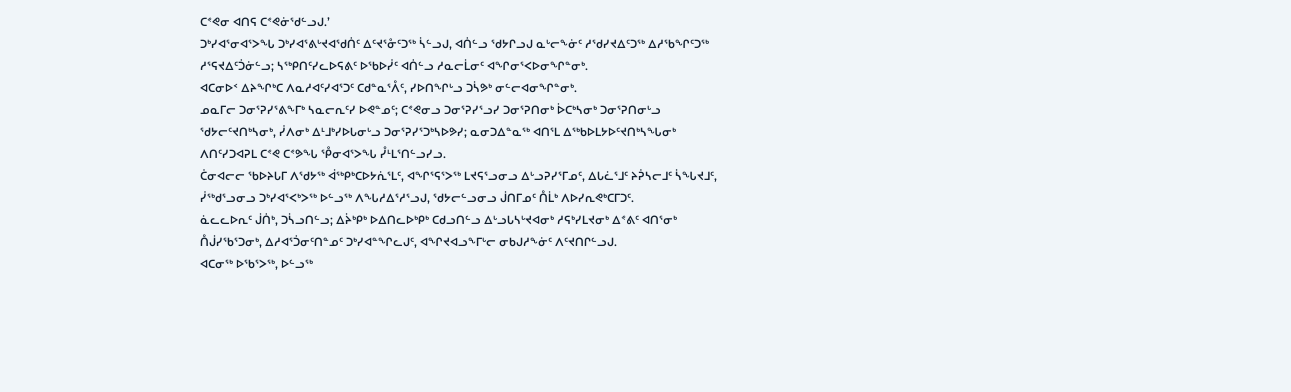ᑕᕝᕙᓂ ᐊᑎᕋ ᑕᕝᕙᓃᖁᓪᓗᒍ.’
ᑐᒃᓯᐊᕐᓂᐊᕐᐳᖓ ᑐᒃᓯᐊᕐᕕᒡᔪᐊᖁᑏᑦ ᐃᑦᔪᕐᓁᑦᑐᖅ ᓵᓪᓗᒍ, ᐊᑏᓪᓗ ᖁᔭᒋᓗᒍ ᓇᒡᓕᖕᓃᑦ ᓱᖁᓯᔪᐃᑦᑐᖅ ᐃᓱᖃᖏᑦᑐᖅ ᓱᕐᕋᔪᐃᑦᑑᓃᓪᓗ; ᓴᖅᑭᑎᑦᓯᓚᐅᕋᕕᑦ ᐅᖃᐅᓰᑦ ᐊᑏᓪᓗ ᓱᓇᓕᒫᓂᑦ ᐊᖏᓂᕐᐸᐅᓂᖏᓐᓂᒃ.
ᐊᑕᓂᐅᑉ ᐃᔨᖏᒃᑕ ᐱᓇᓱᐊᑦᓯᐊᕐᑐᑦ ᑕᑯᓐᓇᕐᐰᑦ, ᓯᐅᑎᖏᒡᓗ ᑐᓵᕗᒃ ᓂᓪᓕᐊᓂᖏᓐᓂᒃ.
ᓄᓇᒥᓕ ᑐᓂᕐᕈᓯᕐᕕᖕᒥᒃ ᓴᓇᓕᕆᑦᓯ ᐅᕙᓐᓄᑦ; ᑕᕝᕙᓂᓗ ᑐᓂᕐᕈᓯᕐᓗᓯ ᑐᓂᕐᕈᑎᓂᒃ ᐆᑕᒃᓴᓂᒃ ᑐᓂᕐᕈᑎᓂᒡᓗ ᖁᔭᓕᑦᔪᑎᒃᓴᓂᒃ, ᓰᐱᓂᒃ ᐃᒻᒧᒃᓯᐅᒐᓂᒡᓗ ᑐᓂᕐᕈᓯᕐᑐᒃᓴᐅᕗᓯ; ᓇᓂᑐᐃᓐᓇᖅ ᐊᑎᕐᒪ ᐃᖅᑲᐅᒪᔭᐅᑦᔪᑎᒃᓴᖓᓂᒃ ᐱᑎᑦᓯᑐᐊᕈᒪ ᑕᕝᕙ ᑕᕝᕗᖓ ᕾᓂᐊᕐᐳᖓ ᓮᒻᒪᕐᑎᓪᓗᓯᓗ.
ᑖᓂᐊᓕᓕ ᖃᐅᔨᒐᒥ ᐱᖁᔭᖅ ᐋᖅᑭᒃᑕᐅᔭᕇᕐᒪᑦ, ᐊᖏᕐᕋᕐᐳᖅ ᒪᔪᕋᕐᓗᓂᓗ ᐃᒡᓗᕈᓯᕐᒥᓄᑦ, ᐃᒐᓛᕐᒧᑦ ᔨᕉᓴᓕᒧᑦ ᓵᖓᔪᒧᑦ, ᓰᖅᑯᕐᓗᓂᓗ ᑐᒃᓯᐊᕐᐸᒃᐳᖅ ᐅᓪᓗᖅ ᐱᖓᓱᐃᕐᓱᕐᓗᒍ, ᖁᔭᓕᓪᓗᓂᓗ ᒎᑎᒥᓄᑦ ᑍᒫᒃ ᐱᐅᓯᕆᕙᒃᑕᒥᑐᑦ.
ᓈᓚᓚᐅᕆᑦ ᒎᑏᒃ, ᑐᓵᓗᑎᓪᓗ; ᐃᔩᒃᑭᒃ ᐅᐃᑎᓚᐅᒃᑭᒃ ᑕᑯᓗᑎᓪᓗ ᐃᒡᓗᒐᓴᒡᔪᐊᓂᒃ ᓱᕋᒃᓯᒪᔪᓂᒃ ᐃᕝᕕᑦ ᐊᑎᕐᓂᒃ ᑍᒎᓯᖃᕐᑐᓂᒃ, ᐃᓱᐊᕐᑑᓂᑦᑎᓐᓄᑦ ᑐᒃᓯᐊᓐᖏᓚᒍᑦ, ᐊᖏᔪᐊᓗᖕᒥᒡᓕ ᓂᑲᒍᓱᖕᓃᑦ ᐱᑦᔪᑎᒋᓪᓗᒍ.
ᐊᑕᓂᖅ ᐅᖃᕐᐳᖅ, ᐅᓪᓗᖅ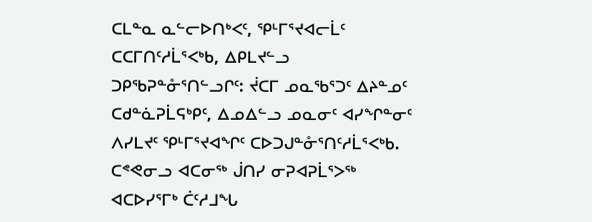ᑕᒪᓐᓇ ᓇᓪᓕᐅᑎᒃᐸᑦ, ᕿᒻᒥᕐᔪᐊᓕᒫᑦ ᑕᑕᒥᑎᑦᓱᒫᕐᐸᒃᑲ, ᐃᑭᒪᔪᓪᓗ ᑐᑭᖃᕈᓐᓁᕐᑎᓪᓗᒋᑦ: ᔫᑕᒥ ᓄᓇᖃᕐᑐᑦ ᐃᔨᓐᓄᑦ ᑕᑯᓐᓈᕈᒫᕋᒃᑭᑦ, ᐃᓄᐃᓪᓗ ᓄᓇᓂᑦ ᐊᓯᖏᓐᓂᑦ ᐱᓯᒪᔪᑦ ᕿᒻᒥᕐᔪᐊᖏᑦ ᑕᐅᑐᒍᓐᓁᕐᑎᑦᓱᒫᕐᐸᒃᑲ.
ᑕᕝᕙᓂᓗ ᐊᑕᓂᖅ ᒎᑎᓯ ᓂᕈᐊᕈᒫᕐᐳᖅ ᐊᑕᐅᓯᕐᒥᒃ ᑖᑦᓱᒧᖓ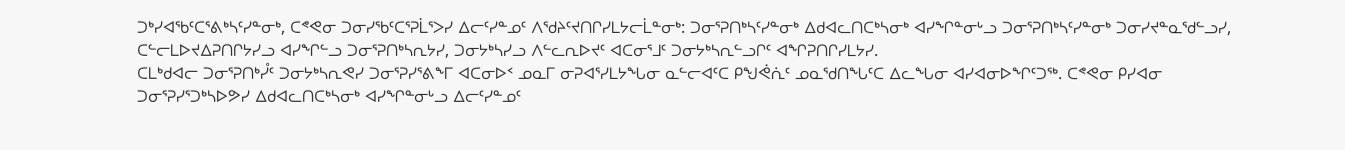ᑐᒃᓯᐊᖃᑦᑕᕐᕕᒃᓴᑦᓯᓐᓂᒃ, ᑕᕝᕙᓂ ᑐᓂᓯᖃᑦᑕᕐᕈᒫᕐᐳᓯ ᐃᓕᑦᓯᓐᓄᑦ ᐱᖁᔨᑦᔪᑎᒋᓯᒪᔭᓕᒫᓐᓂᒃ: ᑐᓂᕐᕈᑎᒃᓴᑦᓯᓐᓂᒃ ᐃᑯᐊᓚᑎᑕᒃᓴᓂᒃ ᐊᓯᖏᓐᓂᒡᓗ ᑐᓂᕐᕈᑎᒃᓴᑦᓯᓐᓂᒃ ᑐᓂᓯᔪᓐᓇᖁᓪᓗᓯ, ᑕᓪᓕᒪᐅᔪᐃᕈᑎᒋᔭᓯᓗ ᐊᓯᖏᓪᓗ ᑐᓂᕐᕈᑎᒃᓴᕆᔭᓯ, ᑐᓂᔭᒃᓴᓯᓗ ᐱᓪᓚᕆᐅᔪᑦ ᐊᑕᓂᕐᒧᑦ ᑐᓂᔭᒃᓴᕆᓪᓗᒋᑦ ᐊᖏᕈᑎᒋᓯᒪᔭᓯ.
ᑕᒪᒃᑯᐊᓕ ᑐᓂᕐᕈᑎᒃᓮᑦ ᑐᓂᔭᒃᓴᕆᕙᓯ ᑐᓂᕐᕈᓯᕐᕕᖕᒥ ᐊᑕᓂᐅᑉ ᓄᓇᒥ ᓂᕈᐊᕐᓯᒪᔭᖓᓂ ᓇᓪᓕᐊᑦᑕ ᑭᖑᕚᕇᑦ ᓄᓇᖁᑎᖓᑦᑕ ᐃᓚᖓᓂ ᐊᓯᐊᓂᐅᖏᑦᑐᖅ. ᑕᕝᕙᓂ ᑭᓯᐊᓂ ᑐᓂᕐᕈᓯᕐᑐᒃᓴᐅᕗᓯ ᐃᑯᐊᓚᑎᑕᒃᓴᓂᒃ ᐊᓯᖏᓐᓂᒡᓗ ᐃᓕᑦᓯᓐᓄᑦ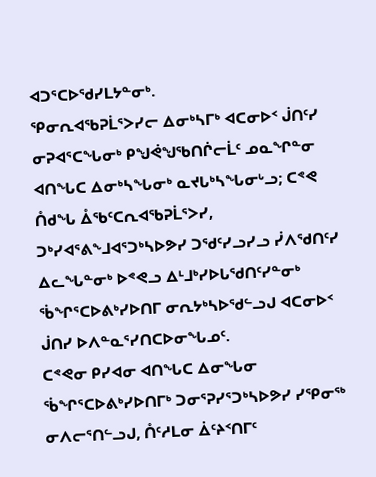ᐊᑐᕐᑕᐅᖁᓯᒪᔭᓐᓂᒃ.
ᕿᓂᕆᐊᖃᕈᒫᕐᐳᓯᓕ ᐃᓂᒃᓴᒥᒃ ᐊᑕᓂᐅᑉ ᒎᑎᑦᓯ ᓂᕈᐊᕐᑕᖓᓂᒃ ᑭᖑᕚᖑᖃᑎᒌᓕᒫᑦ ᓄᓇᖏᓐᓂ ᐊᑎᖓᑕ ᐃᓂᒃᓴᖓᓂᒃ ᓇᔪᒐᒃᓴᖓᓂᒡᓗ; ᑕᕝᕙ ᑍᑯᖓ ᐂᖃᑦᑕᕆᐊᖃᕈᒫᕐᐳᓯ,
ᑐᒃᓯᐊᕐᕕᖕᒧᐊᕐᑐᒃᓴᐅᕗᓯ ᑐᖁᑦᓯᓗᓯᓗ ᓰᐱᖁᑎᑦᓯ ᐃᓚᖓᓐᓂᒃ ᐅᕝᕙᓗ ᐃᒻᒧᒃᓯᐅᒐᖁᑎᑦᓯᓐᓂᒃ ᖄᖏᕐᑕᐅᕕᒃᓯᐅᑎᒥ ᓂᕆᔭᒃᓴᐅᖁᓪᓗᒍ ᐊᑕᓂᐅᑉ ᒎᑎᓯ ᐅᐱᓐᓇᕐᓯᑎᑕᐅᓂᖓᓄᑦ.
ᑕᕝᕙᓂ ᑭᓯᐊᓂ ᐊᑎᖓᑕ ᐃᓂᖓᓂ ᖄᖏᕐᑕᐅᕕᒃᓯᐅᑎᒥᒃ ᑐᓂᕐᕈᓯᕐᑐᒃᓴᐅᕗᓯ ᓯᕿᓂᖅ ᓂᐱᓕᕐᑎᓪᓗᒍ, ᑍᑦᓱᒪᓂ ᐄᑦᔨᑉᑎᒥᑦ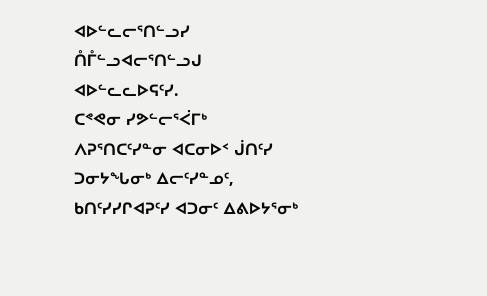ᐊᐅᓪᓚᓕᕐᑎᓪᓗᓯ ᑍᒤᓪᓗᐊᓕᕐᑎᓪᓗᒍ ᐊᐅᓪᓚᓚᐅᕋᑦᓯ.
ᑕᕝᕙᓂ ᓯᕗᓪᓕᕐᐹᒥᒃ ᐱᕈᕐᑎᑕᑦᓯᓐᓂ ᐊᑕᓂᐅᑉ ᒎᑎᑦᓯ ᑐᓂᔭᖓᓂᒃ ᐃᓕᑦᓯᓐᓄᑦ, ᑲᑎᑦᓯᓯᒋᐊᕈᑦᓯ ᐊᑐᓂᑦ ᐃᕕᐅᔭᕐᓂᒃ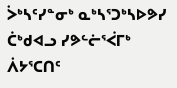ᐴᒃᓴᑦᓯᓐᓂᒃ ᓇᒃᓴᕐᑐᒃᓴᐅᕗᓯ ᑖᒃᑯᐊᓗ ᓯᕗᓪᓖᕐᐹᒥᒃ ᐲᔭᕐᑕᑎᑦ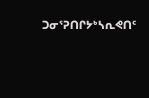ᑐᓂᕐᕈᑎᒋᔭᒃᓴᕆᕙᑎᑦ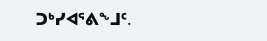ᑐᒃᓯᐊᕐᕕᖕᒧᑦ.